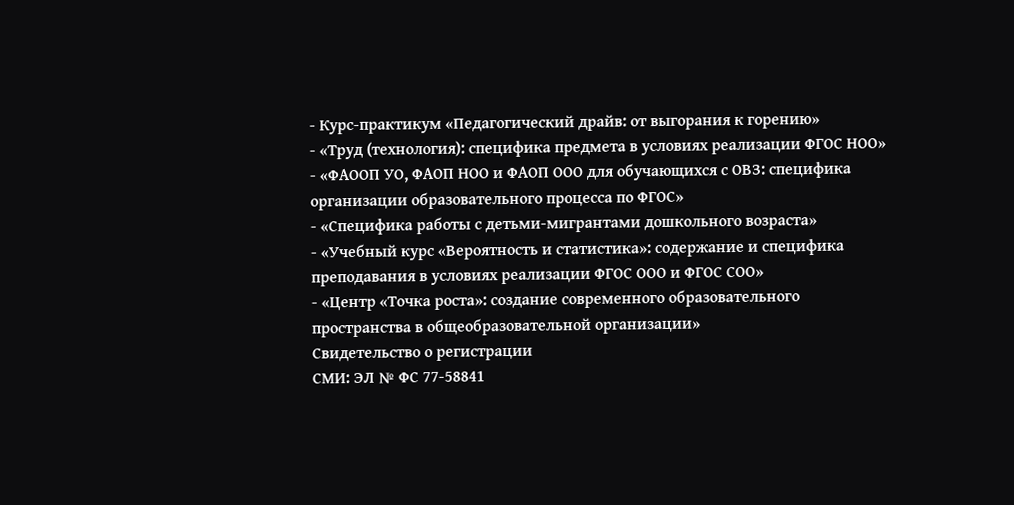- Курс-практикум «Педагогический драйв: от выгорания к горению»
- «Труд (технология): специфика предмета в условиях реализации ФГОС НОО»
- «ФАООП УО, ФАОП НОО и ФАОП ООО для обучающихся с ОВЗ: специфика организации образовательного процесса по ФГОС»
- «Специфика работы с детьми-мигрантами дошкольного возраста»
- «Учебный курс «Вероятность и статистика»: содержание и специфика преподавания в условиях реализации ФГОС ООО и ФГОС СОО»
- «Центр «Точка роста»: создание современного образовательного пространства в общеобразовательной организации»
Свидетельство о регистрации
СМИ: ЭЛ № ФС 77-58841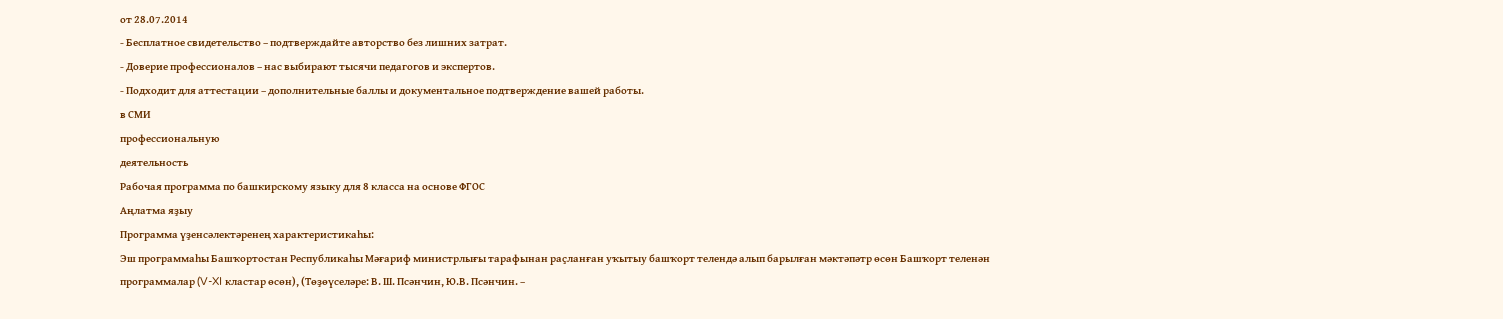от 28.07.2014
- Бесплатное свидетельство – подтверждайте авторство без лишних затрат.
- Доверие профессионалов – нас выбирают тысячи педагогов и экспертов.
- Подходит для аттестации – дополнительные баллы и документальное подтверждение вашей работы.
в СМИ
профессиональную
деятельность
Рабочая программа по башкирскому языку для 8 класса на основе ФГОС
Аңлатма яҙыу
Программа үҙенсәлектәренең характеристикаһы:
Эш программаһы Башҡортостан Республикаһы Мәғариф министрлығы тарафынан раҫланған уҡытыу башҡорт телендә алып барылған мәктәпәтр өсөн Башҡорт теленән программалар (V-XI кластар өсөн), (Төҙөүселәре: В. Ш. Псәнчин, Ю.В. Псәнчин. –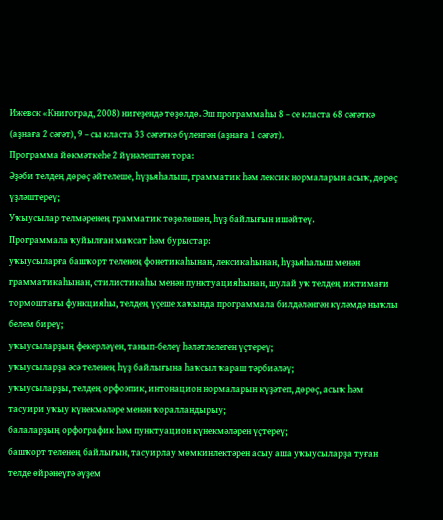Ижевск «Книгоград, 2008) нигеҙендә төҙөлдө. Эш программаһы 8 – се класта 68 сәғәткә (аҙнаға 2 сәғәт), 9 – сы класта 33 сәғәткә бүленгән (аҙнаға 1 сәғәт).
Программа йөкмәткеһе 2 йүнәлештән тора:
Әҙәби телдең дөрөҫ әйтелеше, һүҙьяһалыш, грамматик һәм лексик нормаларын асыҡ, дөрөҫ үҙләштереү;
Уҡыусылар телмәренең грамматик төҙөлөшөн, һүҙ байлығын ишәйтеү.
Программала ҡуйылған маҡсат һәм бурыстар:
уҡыусыларға башҡорт теленең фонетикаһынан, лексикаһынан, һүҙьяһалыш менән грамматикаһынан, стилистикаһы менән пунктуацияһынан, шулай уҡ телдең ижтимағи тормоштағы функцияһы, телдең үҫеше хаҡында программала билдәләнгән күләмдә ныҡлы белем биреү;
уҡыусыларҙың фекерләүен, танып-белеү һәләтлелеген үҫтереү;
уҡыусыларҙа әсә теленең һүҙ байлығына һаҡсыл ҡараш тәрбиәләү;
уҡыусыларҙы, телдең орфоэпик, интонацион нормаларын күҙәтеп, дөрөҫ, асыҡ һәм тасуири уҡыу күнекмәләре менән ҡоралландырыу;
балаларҙың орфографик һәм пунктуацион күнекмәләрен үҫтереү;
башҡорт теленең байлығын, тасуирлау мөмкинлектәрен асыу аша уҡыусыларҙа туған телде өйрәнеүгә әүҙем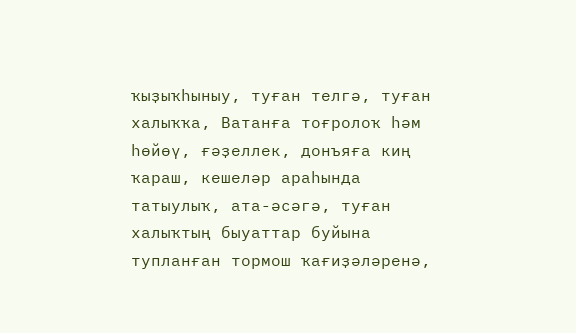ҡыҙыҡһыныу, туған телгә, туған халыҡҡа, Ватанға тоғролоҡ һәм һөйөү, ғәҙеллек, донъяға киң ҡараш, кешеләр араһында татыулыҡ, ата-әсәгә, туған халыҡтың быуаттар буйына тупланған тормош ҡағиҙәләренә,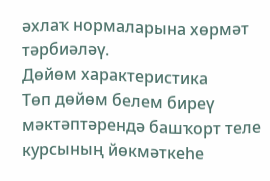әхлаҡ нормаларына хөрмәт тәрбиәләү.
Дөйөм характеристика
Төп дөйөм белем биреү мәктәптәрендә башҡорт теле курсының йөкмәткеһе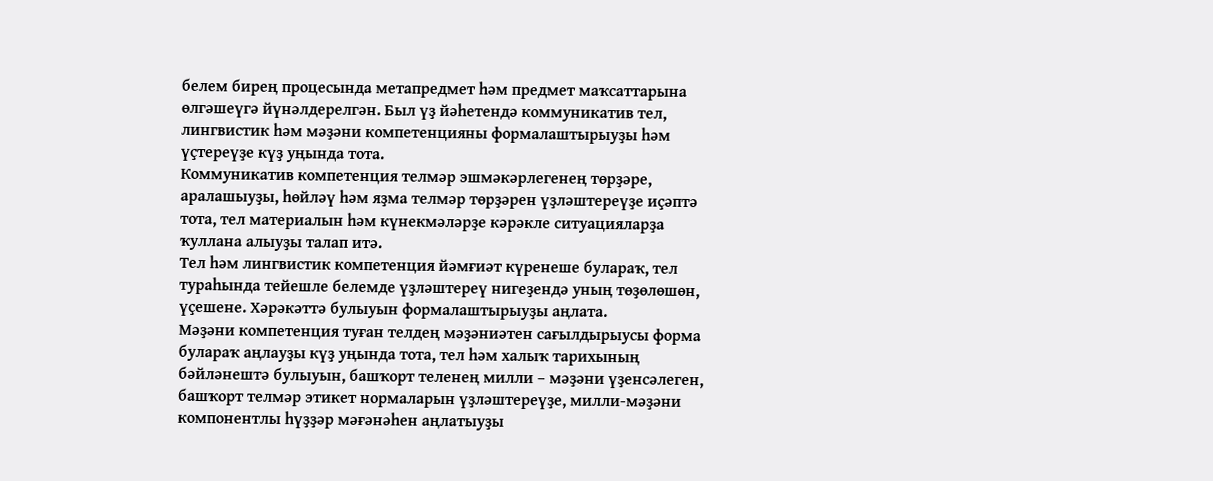белем бирең процесында метапредмет һәм предмет маҡсаттарына өлгәшеүгә йүнәлдерелгән. Был үҙ йәһетендә коммуникатив тел, лингвистик һәм мәҙәни компетенцияны формалаштырыуҙы һәм үҫтереүҙе күҙ уңында тота.
Коммуникатив компетенция телмәр эшмәкәрлегенең төрҙәре, аралашыуҙы, һөйләү һәм яҙма телмәр төрҙәрен үҙләштереүҙе иҫәптә тота, тел материалын һәм күнекмәләрҙе кәрәкле ситуацияларҙа ҡуллана алыуҙы талап итә.
Тел һәм лингвистик компетенция йәмғиәт күренеше булараҡ, тел тураһында тейешле белемде үҙләштереү нигеҙендә уның төҙөлөшөн, үҫешене. Хәрәкәттә булыуын формалаштырыуҙы аңлата.
Мәҙәни компетенция туған телдең мәҙәниәтен сағылдырыусы форма булараҡ аңлауҙы күҙ уңында тота, тел һәм халыҡ тарихының бәйләнештә булыуын, башҡорт теленең милли – мәҙәни үҙенсәлеген, башҡорт телмәр этикет нормаларын үҙләштереүҙе, милли-мәҙәни компонентлы һүҙҙәр мәғәнәһен аңлатыуҙы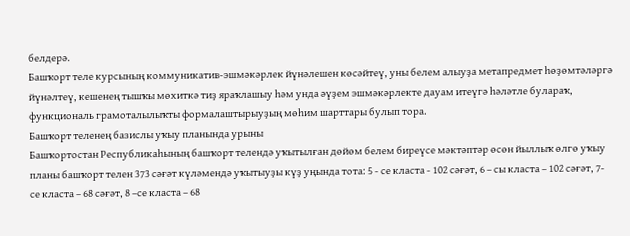белдерә.
Башҡорт теле курсының коммуникатив-эшмәкәрлек йүнәлешен көсәйтеү, уны белем алыуҙа метапредмет һөҙөмтәләргә йүнәлтеү, кешенең тышҡы мөхиткә тиҙ яраҡлашыу һәм унда әүҙем эшмәкәрлекте дауам итеүгә һәләтле булараҡ, функциональ грамоталылыҡты формалаштырыуҙың мөһим шарттары булып тора.
Башҡорт теленең базислы уҡыу планында урыны
Башҡортостан Республикаһының башҡорт телендә уҡытылған дөйөм белем биреүсе мәктәптәр өсөн йыллыҡ өлгө уҡыу планы башҡорт телен 373 сәғәт күләмендә уҡытыуҙы күҙ уңында тота: 5 - се класта - 102 сәғәт, 6 – сы класта – 102 сәғәт, 7- се класта – 68 сәғәт, 8 –се класта – 68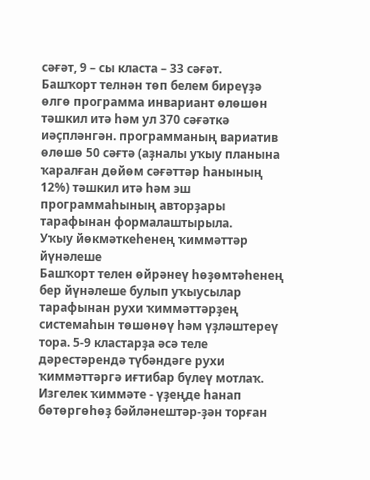сәғәт, 9 – сы класта – 33 сәғәт.
Башҡорт телнән төп белем биреүҙә өлгө программа инвариант өлөшөн тәшкил итә һәм ул 370 сәғәткә иәҫпләнгән. программаның вариатив өлөшө 50 сәғтә (аҙналы уҡыу планына ҡаралған дөйөм сәғәттәр һанының 12%) тәшкил итә һәм эш программаһының авторҙары тарафынан формалаштырыла.
Уҡыу йөкмәткеһенең ҡиммәттәр йүнәлеше
Башҡорт телен өйрәнеү һөҙөмтәһенең бер йүнәлеше булып уҡыусылар тарафынан рухи ҡиммәттәрҙең системаһын төшөнөү һәм үҙләштереү тора. 5-9 кластарҙа әсә теле дәрестәрендә түбәндәге рухи ҡиммәттәргә иғтибар бүлеү мотлаҡ.
Изгелек ҡиммәте - үҙеңде һанап бөтөргөһөҙ бәйләнештәр-ҙән торған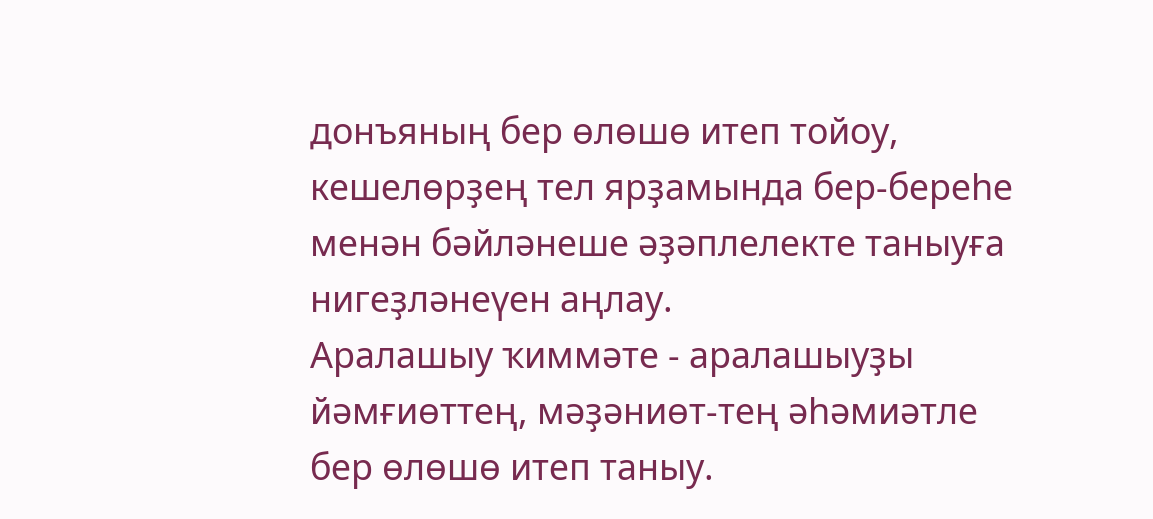донъяның бер өлөшө итеп тойоу, кешелөрҙең тел ярҙамында бер-береһе менән бәйләнеше әҙәплелекте таныуға нигеҙләнеүен аңлау.
Аралашыу ҡиммәте - аралашыуҙы йәмғиөттең, мәҙәниөт-тең әһәмиәтле бер өлөшө итеп таныу.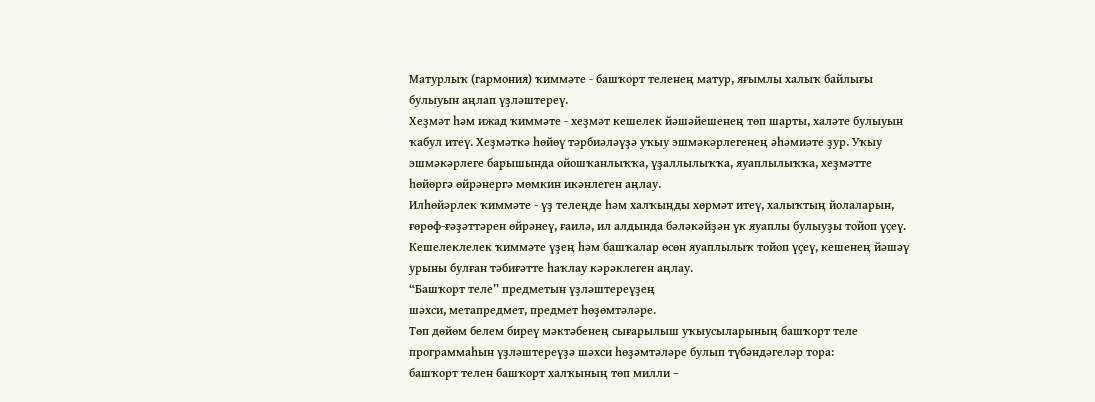Матурлыҡ (гармония) ҡиммәте - башҡорт теленең матур, яғымлы халыҡ байлығы булыуын аңлап үҙләштереү.
Хеҙмәт һәм ижад ҡиммәте - хеҙмәт кешелек йәшәйешенең төп шарты, халәте булыуын ҡабул итеү. Хеҙмәткә һөйөү тәрбиәләүҙә уҡыу эшмәкәрлегенең әһәмиәте ҙур. Уҡыу эшмәкәрлеге барышында ойошҡанлыҡҡа, үҙаллылыҡҡа, яуаплылыҡҡа, хеҙмәтте һөйөргә өйрәнергә мөмкин икәнлеген аңлау.
Илһөйәрлек ҡиммәте - үҙ телеңде һәм халҡыңды хөрмәт итеү, халыҡтың йолаларын, ғөрөф-ғәҙәттәрен өйрәнеү, ғаилә, ил алдында бәләкәйҙән үк яуаплы булыуҙы тойоп үҫеү.
Кешелеклелек ҡиммәте үҙең һәм башҡалар өсөн яуаплылыҡ тойоп үҫеү, кешенең йәшәү урыны булған тәбиғәтте һаҡлау кәрәклеген аңлау.
“Башҡорт теле” предметын үҙләштереүҙең
шәхси, метапредмет, предмет һөҙөмтәләре.
Төп дөйөм белем биреү мәктәбенең сығарылыш уҡыусыларының башҡорт теле программаһын үҙләштереүҙә шәхси һөҙәмтәләре булып түбәндәгеләр тора:
башҡорт телен башҡорт халҡының төп милли –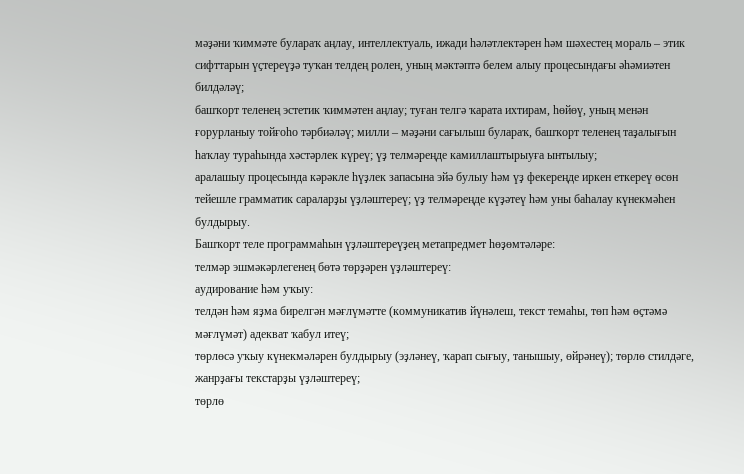мәҙәни ҡиммәте булараҡ аңлау, интеллектуаль, ижади һәләтлектәрен һәм шәхестең мораль – этик сифттарын үҫтереүҙә туҡан телдең ролен, уның мәктәптә белем алыу процесындағы әһәмиәтен билдәләү;
башҡорт теленең эстетик ҡиммәтен аңлау; туған телгә ҡарата ихтирам, һөйөү, уның менән ғорурланыу тойғоһо тәрбиәләү; милли – мәҙәни сағылыш булараҡ, башҡорт теленең таҙалығын һаҡлау тураһында хәстәрлек күреү; үҙ телмәреңде камиллаштырыуға ынтылыу;
аралашыу процесында кәрәкле һүҙлек запасына эйә булыу һәм үҙ фекереңде иркен еткереү өсөн тейешле грамматик сараларҙы үҙләштереү; үҙ телмәреңде күҙәтеү һәм уны баһалау күнекмәһен булдырыу.
Башҡорт теле программаһын үҙләштереүҙең метапредмет һөҙөмтәләре:
телмәр эшмәкәрлегенең бөтә төрҙәрен үҙләштереү:
аудирование һәм уҡыу:
телдән һәм яҙма бирелгән мәғлүмәтте (коммуникатив йүнәлеш, текст темаһы, төп һәм өҫтәмә мәғлүмәт) адекват ҡабул итеү;
төрлөсә уҡыу күнекмәләрен булдырыу (эҙләнеү, ҡарап сығыу, танышыу, өйрәнеү); төрлө стилдәге, жанрҙағы текстарҙы үҙләштереү;
төрлө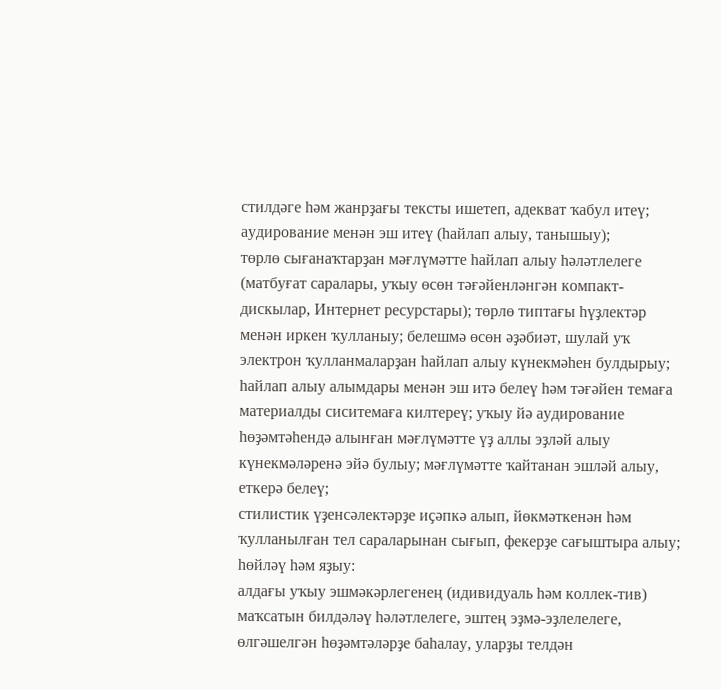стилдәге һәм жанрҙағы тексты ишетеп, адекват ҡабул итеү; аудирование менән эш итеү (һайлап алыу, танышыу);
төрлө сығанаҡтарҙан мәғлүмәтте һайлап алыу һәләтлелеге (матбуғат саралары, уҡыу өсөн тәғәйенләнгән компакт-дискылар, Интернет ресурстары); төрлө типтағы һүҙлектәр менән иркен ҡулланыу; белешмә өсөн әҙәбиәт, шулай уҡ электрон ҡулланмаларҙан һайлап алыу күнекмәһен булдырыу;
һайлап алыу алымдары менән эш итә белеү һәм тәғәйен темаға материалды сиситемаға килтереү; уҡыу йә аудирование һөҙәмтәһендә алынған мәғлүмәтте үҙ аллы эҙләй алыу күнекмәләренә эйә булыу; мәғлүмәтте ҡайтанан эшләй алыу, еткерә белеү;
стилистик үҙенсәлектәрҙе иҫәпкә алып, йөкмәткенән һәм ҡулланылған тел сараларынан сығып, фекерҙе сағыштыра алыу;
һөйләү һәм яҙыу:
алдағы уҡыу эшмәкәрлегенең (идивидуаль һәм коллек-тив) маҡсатын билдәләү һәләтлелеге, эштең эҙмә-эҙлелелеге, өлгәшелгән һөҙәмтәләрҙе баһалау, уларҙы телдән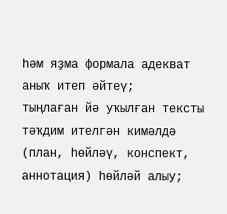һәм яҙма формала адекват аныҡ итеп әйтеү;
тыңлаған йә уҡылған тексты тәҡдим ителгән кимәлдә (план, һөйләү, конспект, аннотация) һөйләй алыу;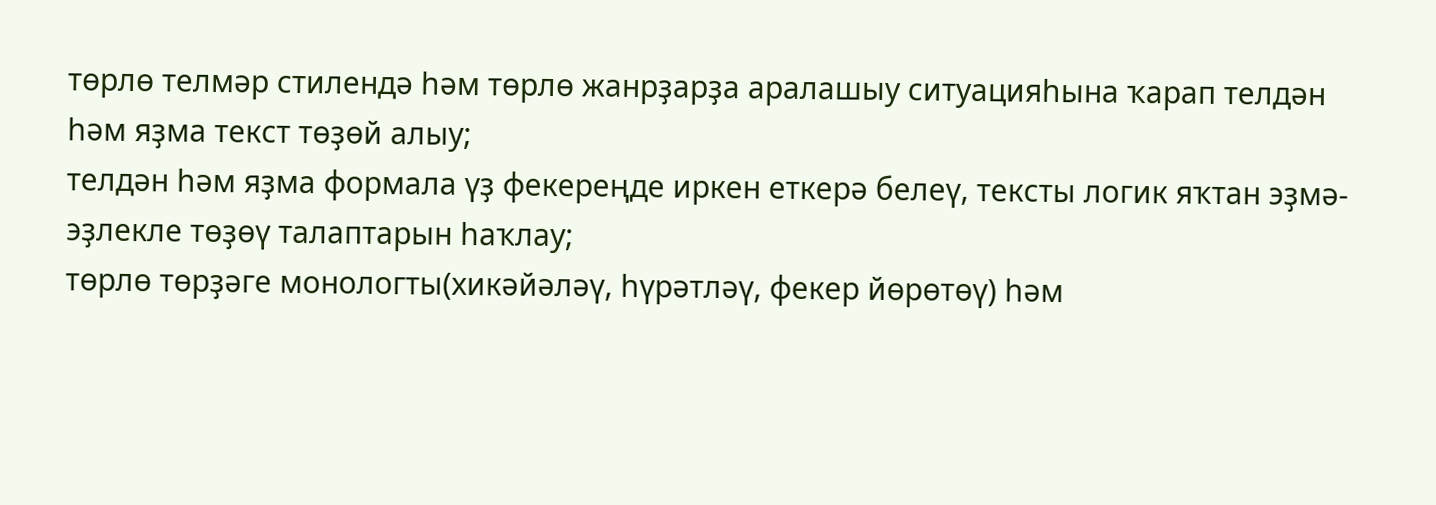төрлө телмәр стилендә һәм төрлө жанрҙарҙа аралашыу ситуацияһына ҡарап телдән һәм яҙма текст төҙөй алыу;
телдән һәм яҙма формала үҙ фекереңде иркен еткерә белеү, тексты логик яҡтан эҙмә-эҙлекле төҙөү талаптарын һаҡлау;
төрлө төрҙәге монологты(хикәйәләү, һүрәтләү, фекер йөрөтөү) һәм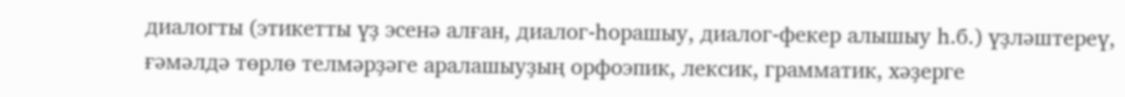диалогты (этикетты үҙ эсенә алған, диалог-һорашыу, диалог-фекер алышыу һ.б.) үҙләштереү,
ғәмәлдә төрлө телмәрҙәге аралашыуҙың орфоэпик, лексик, грамматик, хәҙерге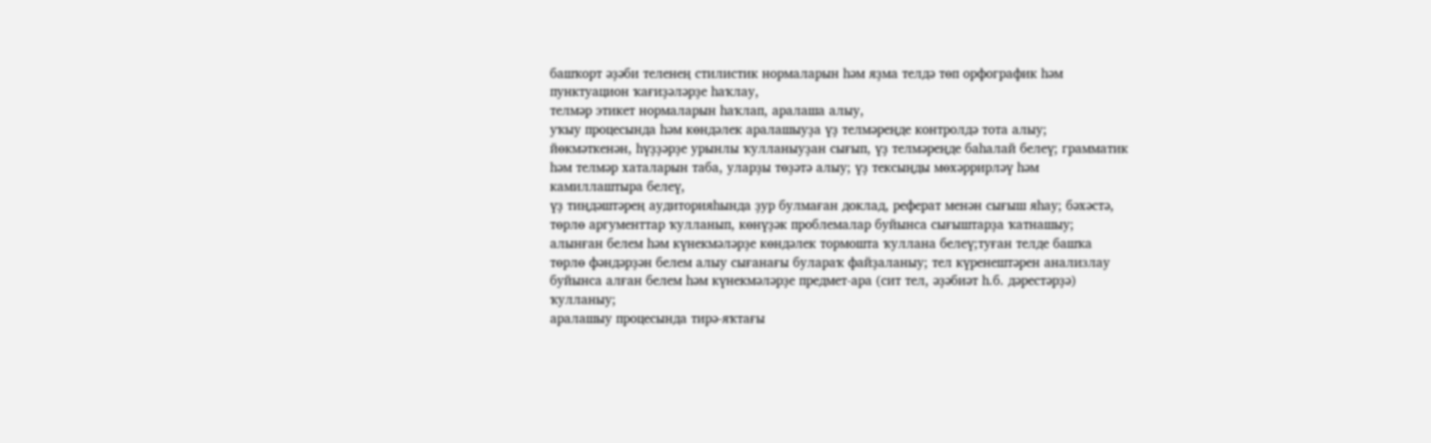башҡорт әҙәби теленең стилистик нормаларын һәм яҙма телдә төп орфографик һәм пунктуацион ҡағиҙәләрҙе һаҡлау,
телмәр этикет нормаларын һаҡлап, аралаша алыу,
уҡыу процесында һәм көндәлек аралашыуҙа үҙ телмәреңде контролдә тота алыу; йөкмәткенән, һүҙҙәрҙе урынлы ҡулланыуҙан сығып, үҙ телмәреңде баһалай белеү; грамматик һәм телмәр хаталарын таба, уларҙы төҙәтә алыу; үҙ тексыңды мөхәррирләү һәм камиллаштыра белеү,
үҙ тиңдәштәрең аудиторияһында ҙур булмаған доклад, реферат менән сығыш яһау; бәхәстә, төрлө аргументтар ҡулланып, көнүҙәк проблемалар буйынса сығыштарҙа ҡатнашыу;
алынған белем һәм күнекмәләрҙе көндәлек тормошта ҡуллана белеү;туған телде башҡа төрлө фәндәрҙән белем алыу сығанағы булараҡ файҙаланыу; тел күренештәрен анализлау буйынса алған белем һәм күнекмәләрҙе предмет-ара (сит тел, әҙәбиәт һ.б. дәрестәрҙә) ҡулланыу;
аралашыу процесында тирә-яҡтағы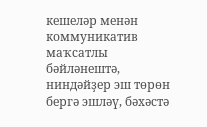кешеләр менән коммуникатив маҡсатлы бәйләнештә, ниндәйҙер эш төрөн бергә эшләү, бәхәстә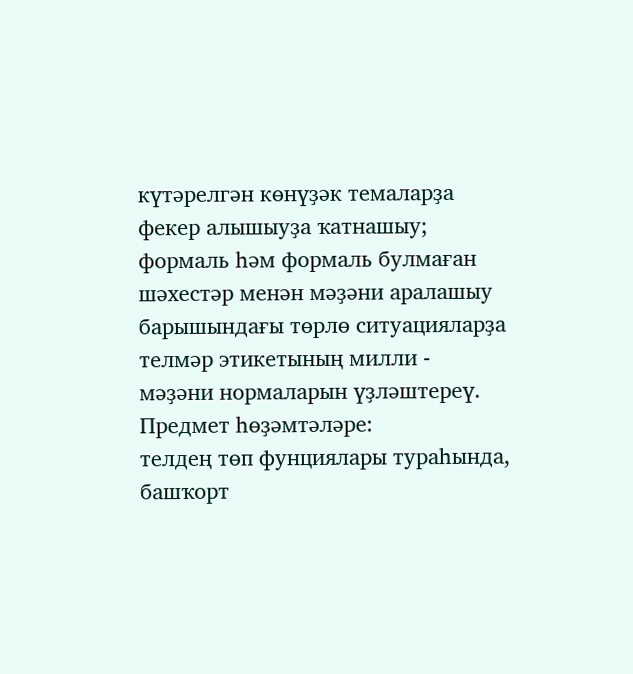күтәрелгән көнүҙәк темаларҙа фекер алышыуҙа ҡатнашыу; формаль һәм формаль булмаған шәхестәр менән мәҙәни аралашыу барышындағы төрлө ситуацияларҙа телмәр этикетының милли - мәҙәни нормаларын үҙләштереү.
Предмет һөҙәмтәләре:
телдең төп фунциялары тураһында, башҡорт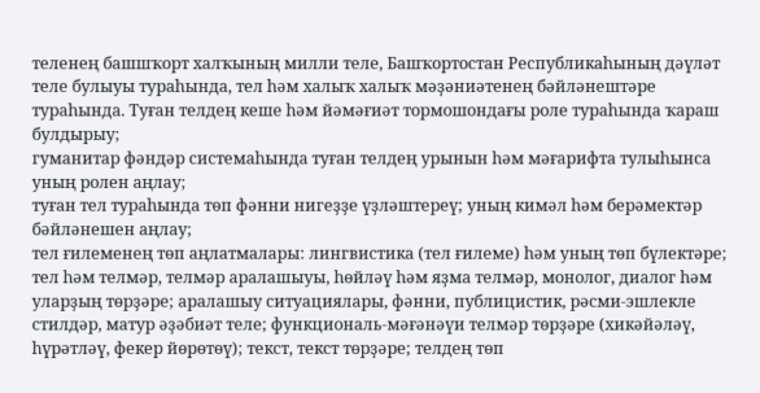теленең башшҡорт халҡының милли теле, Башҡортостан Республикаһының дәүләт теле булыуы тураһында, тел һәм халыҡ халыҡ мәҙәниәтенең бәйләнештәре тураһында. Туған телдең кеше һәм йәмәғиәт тормошондағы роле тураһында ҡараш булдырыу;
гуманитар фәндәр системаһында туған телдең урынын һәм мәғарифта тулыһынса уның ролен аңлау;
туған тел тураһында төп фәнни нигеҙҙе үҙләштереү; уның кимәл һәм берәмектәр бәйләнешен аңлау;
тел ғилеменең төп аңлатмалары: лингвистика (тел ғилеме) һәм уның төп бүлектәре; тел һәм телмәр, телмәр аралашыуы, һөйләү һәм яҙма телмәр, монолог, диалог һәм уларҙың төрҙәре; аралашыу ситуациялары, фәнни, публицистик, рәсми-эшлекле стилдәр, матур әҙәбиәт теле; функциональ-мәғәнәүи телмәр төрҙәре (хикәйәләү, һүрәтләү, фекер йөрөтөү); текст, текст төрҙәре; телдең төп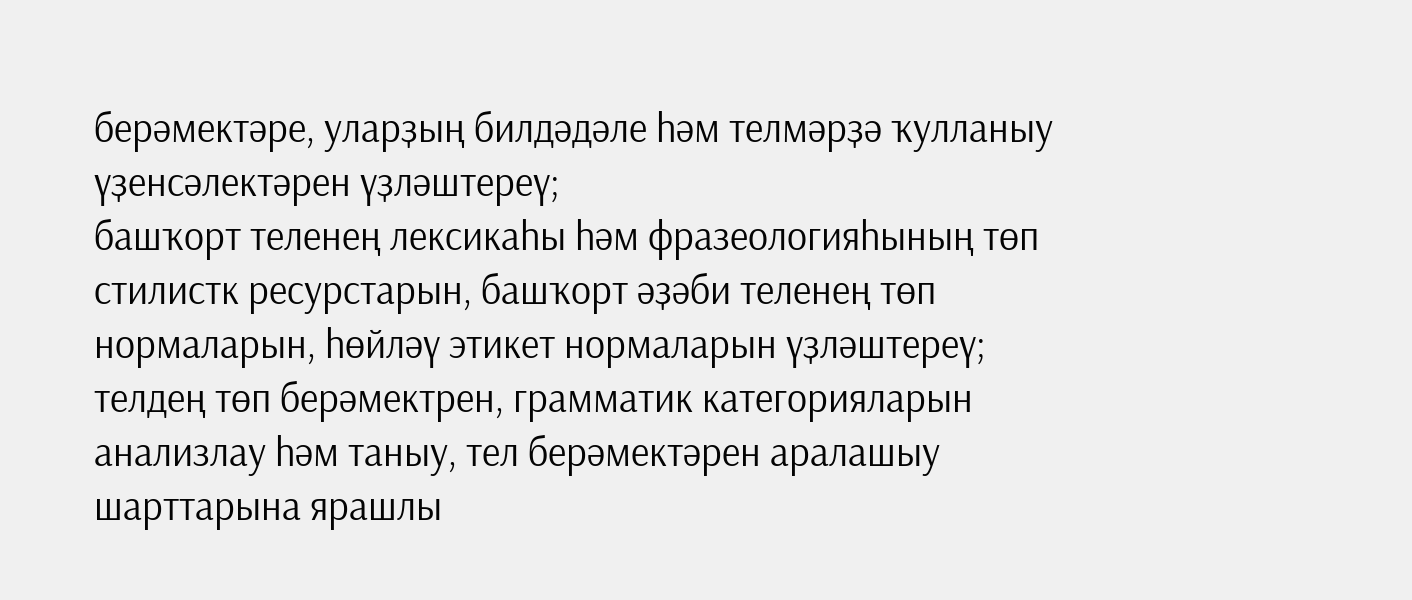берәмектәре, уларҙың билдәдәле һәм телмәрҙә ҡулланыу үҙенсәлектәрен үҙләштереү;
башҡорт теленең лексикаһы һәм фразеологияһының төп стилистк ресурстарын, башҡорт әҙәби теленең төп нормаларын, һөйләү этикет нормаларын үҙләштереү;
телдең төп берәмектрен, грамматик категорияларын анализлау һәм таныу, тел берәмектәрен аралашыу шарттарына ярашлы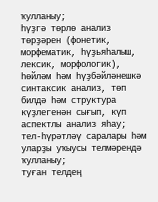ҡулланыу;
һүҙгә төрлө анализ төрҙәрен (фонетик, морфематик, һүҙьяһалыш, лексик, морфологик), һөйләм һәм һүҙбәйләнешкә синтаксик анализ, төп билдә һәм структура күҙлегенән сығып, күп аспектлы анализ яһау;
тел-һүрәтләү саралары һәм уларҙы уҡыусы телмәрендә ҡулланыу;
туған телдең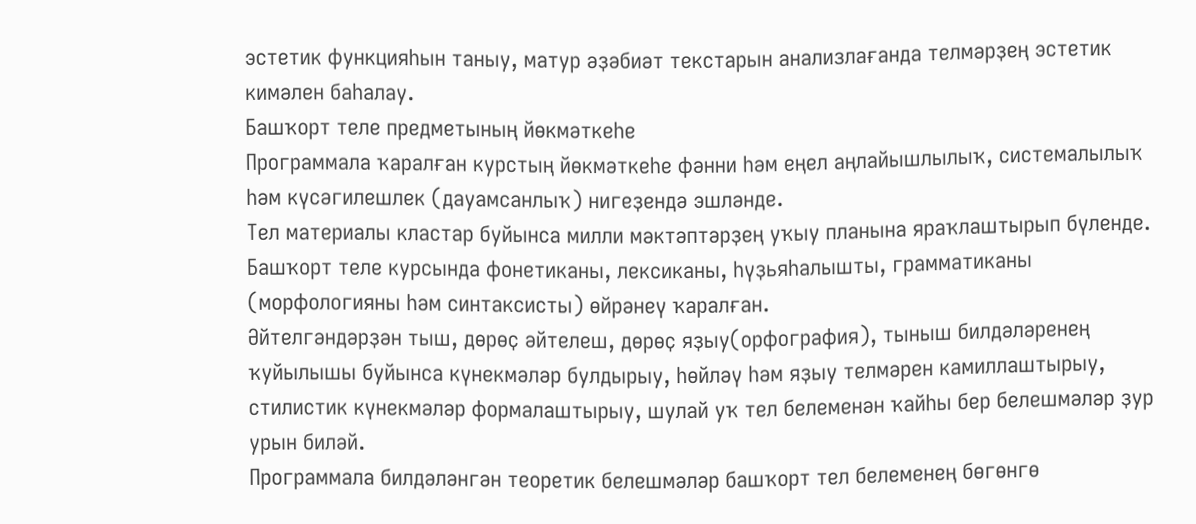эстетик функцияһын таныу, матур әҙәбиәт текстарын анализлағанда телмәрҙең эстетик кимәлен баһалау.
Башҡорт теле предметының йөкмәткеһе
Программала ҡаралған курстың йөкмәткеһе фәнни һәм еңел аңлайышлылыҡ, системалылыҡ һәм күсәгилешлек (дауамсанлыҡ) нигеҙендә эшләнде.
Тел материалы кластар буйынса милли мәктәптәрҙең уҡыу планына яраҡлаштырып бүленде.
Башҡорт теле курсында фонетиканы, лексиканы, һүҙьяһалышты, грамматиканы (морфологияны һәм синтаксисты) өйрәнеү ҡаралған.
Әйтелгәндәрҙән тыш, дөрөҫ әйтелеш, дөрөҫ яҙыу(орфография), тыныш билдәләренең ҡуйылышы буйынса күнекмәләр булдырыу, һөйләү һәм яҙыу телмәрен камиллаштырыу, стилистик күнекмәләр формалаштырыу, шулай уҡ тел белеменән ҡайһы бер белешмәләр ҙур урын биләй.
Программала билдәләнгән теоретик белешмәләр башҡорт тел белеменең бөгөнгө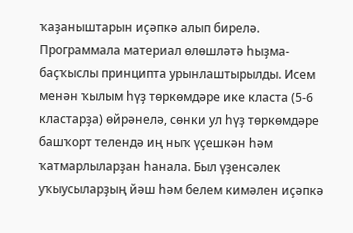ҡаҙаныштарын иҫәпкә алып бирелә.
Программала материал өлөшләтә һыҙма-баҫҡыслы принципта урынлаштырылды. Исем менән ҡылым һүҙ төркөмдәре ике класта (5-6 кластарҙа) өйрәнелә, сөнки ул һүҙ төркөмдәре башҡорт телендә иң ныҡ үҫешкән һәм ҡатмарлыларҙан һанала. Был үҙенсәлек уҡыусыларҙың йәш һәм белем кимәлен иҫәпкә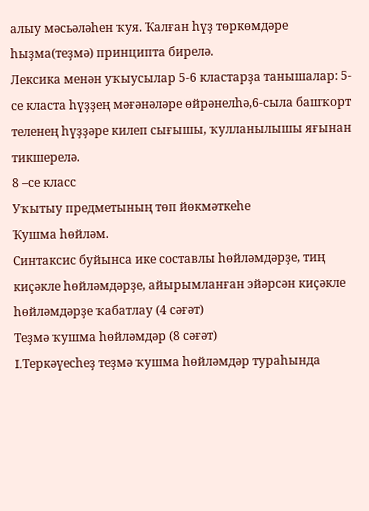алыу мәсьәләһен ҡуя. Ҡалған һүҙ төркөмдәре һыҙма(теҙмә) принципта бирелә.
Лексика менән уҡыусылар 5-6 кластарҙа танышалар: 5-се класта һүҙҙең мәғәнәләре өйрәнелһә,6-сыла башҡорт теленең һүҙҙәре килеп сығышы, ҡулланылышы яғынан тикшерелә.
8 –се класс
Уҡытыу предметының төп йөкмәткеһе
Ҡушма һөйләм.
Синтаксис буйынса ике составлы һөйләмдәрҙе, тиң киҫәкле һөйләмдәрҙе, айырымланған эйәрсән киҫәкле һөйләмдәрҙе ҡабатлау (4 сәғәт)
Теҙмә ҡушма һөйләмдәр (8 сәғәт)
I.Теркәүесһеҙ теҙмә ҡушма һөйләмдәр тураһында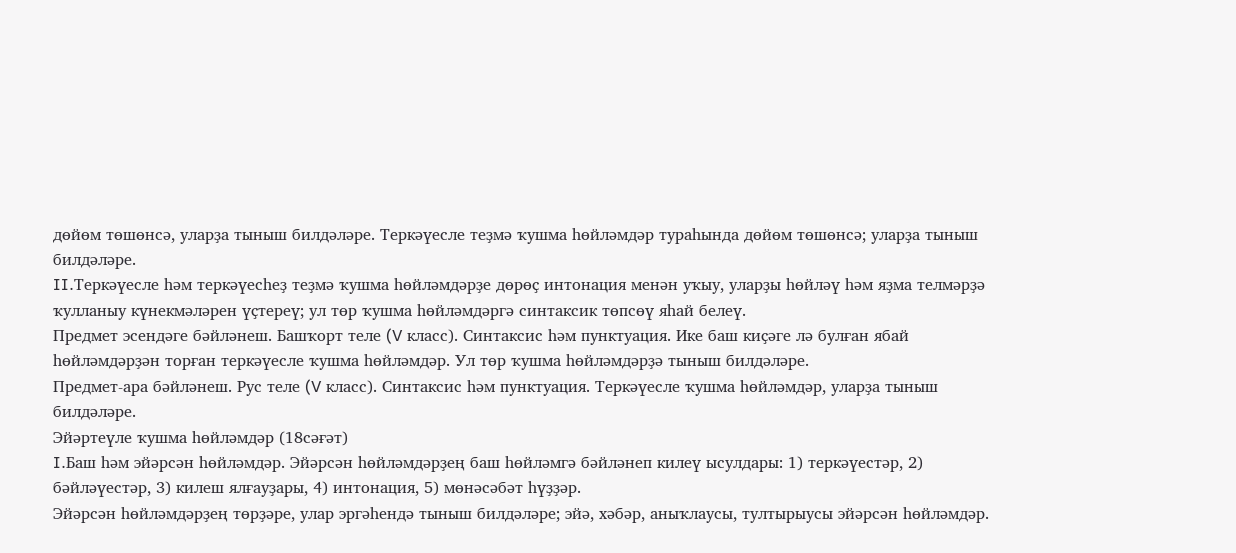дөйөм төшөнсә, уларҙа тыныш билдәләре. Теркәүесле теҙмә ҡушма һөйләмдәр тураһында дөйөм төшөнсә; уларҙа тыныш билдәләре.
II.Теркәүесле һәм теркәүесһеҙ теҙмә ҡушма һөйләмдәрҙе дөрөҫ интонация менән уҡыу, уларҙы һөйләү һәм яҙма телмәрҙә ҡулланыу күнекмәләрен үҫтереү; ул төр ҡушма һөйләмдәргә синтаксик төпсөү яһай белеү.
Предмет эсендәге бәйләнеш. Башҡорт теле (V класс). Синтаксис һәм пунктуация. Ике баш киҫәге лә булған ябай һөйләмдәрҙән торған теркәүесле ҡушма һөйләмдәр. Ул төр ҡушма һөйләмдәрҙә тыныш билдәләре.
Предмет-ара бәйләнеш. Рус теле (V класс). Синтаксис һәм пунктуация. Теркәүесле ҡушма һөйләмдәр, уларҙа тыныш билдәләре.
Эйәртеүле ҡушма һөйләмдәр (18сәғәт)
I.Баш һәм эйәрсән һөйләмдәр. Эйәрсән һөйләмдәрҙең баш һөйләмгә бәйләнеп килеү ысулдары: 1) теркәүестәр, 2) бәйләүестәр, 3) килеш ялғауҙары, 4) интонация, 5) мөнәсәбәт һүҙҙәр.
Эйәрсән һөйләмдәрҙең төрҙәре, улар эргәһендә тыныш билдәләре; эйә, хәбәр, аныҡлаусы, тултырыусы эйәрсән һөйләмдәр.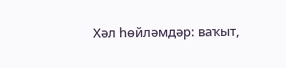Хәл һөйләмдәр: ваҡыт,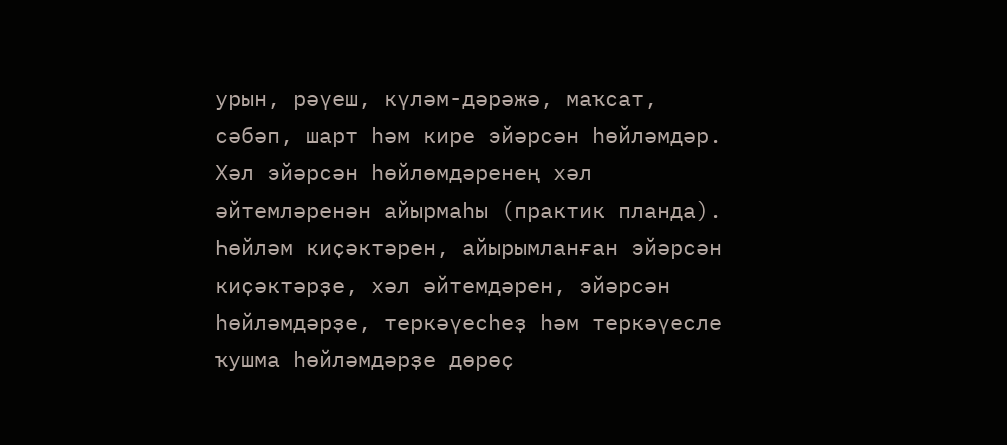урын, рәүеш, күләм-дәрәжә, маҡсат, сәбәп, шарт һәм кире эйәрсән һөйләмдәр.
Хәл эйәрсән һөйлөмдәренең хәл әйтемләренән айырмаһы (практик планда).
Һөйләм киҫәктәрен, айырымланған эйәрсән киҫәктәрҙе, хәл әйтемдәрен, эйәрсән һөйләмдәрҙе, теркәүесһеҙ һәм теркәүесле ҡушма һөйләмдәрҙе дөрөҫ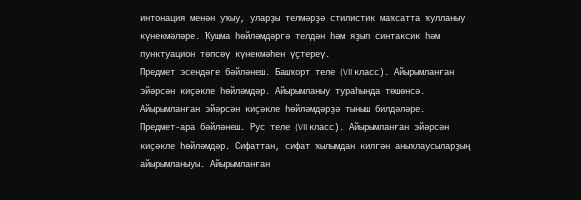интонация менән уҡыу, уларҙы телмәрҙә стилистик маҡсатта ҡулланыу күнекмәләре. Ҡушма һөйләмдәргә телдән һәм яҙып синтаксик һәм пунктуацион төпсөү күнекмәһен үҫтереү.
Предмет эсендәге бәйләнеш. Башҡорт теле (VII класс). Айырымланған эйәрсән киҫәкле һөйләмдәр. Айырымланыу тураһында төшөнсә. Айырымланған эйәрсән киҫәкле һөйләмдәрҙә тыныш билдәләре.
Предмет-ара бәйләнеш. Рус теле (VII класс). Айырымланған эйәрсән киҫәкле һөйләмдәр. Сифаттан, сифат ҡылымдан килгән аныҡлаусыларҙың айырымланыуы. Айырымланған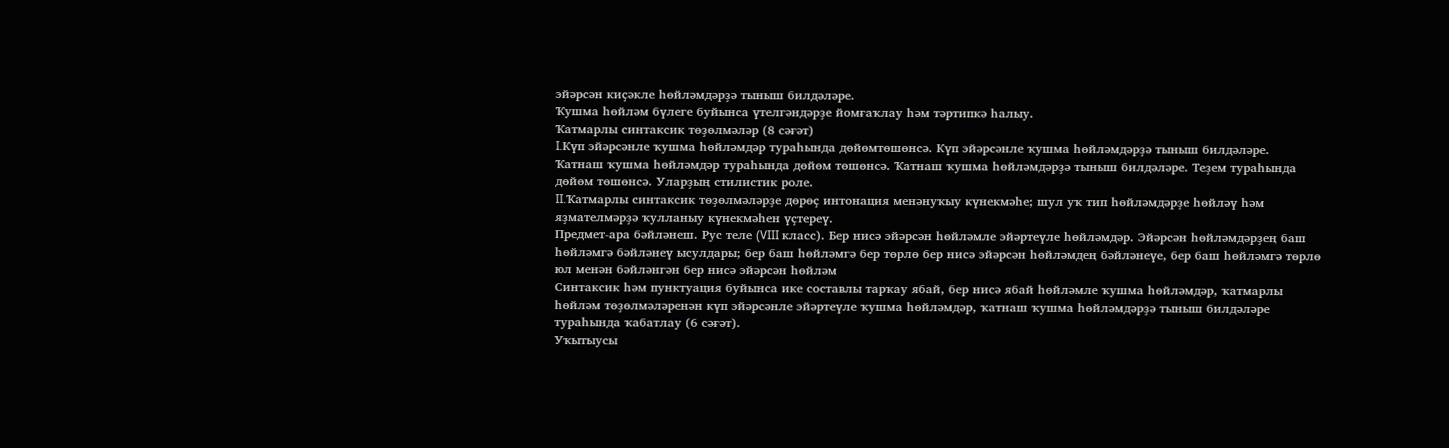эйәрсән киҫәкле һөйләмдәрҙә тыныш билдәләре.
Ҡушма һөйләм бүлеге буйынса үтелгәндәрҙе йомғаҡлау һәм тәртипкә һалыу.
Ҡатмарлы синтаксик төҙөлмәләр (8 сәғәт)
I.Күп эйәрсәнле ҡушма һөйләмдәр тураһында дөйөмтөшөнсә. Күп эйәрсәнле ҡушма һөйләмдәрҙә тыныш билдәләре.
Ҡатнаш ҡушма һөйләмдәр тураһында дөйөм төшөнсә. Ҡатнаш ҡушма һөйләмдәрҙә тыныш билдәләре. Теҙем тураһында дөйөм төшөнсә. Уларҙың стилистик роле.
II.Ҡатмарлы синтаксик төҙөлмәләрҙе дөрөҫ интонация менәнуҡыу күнекмәһе; шул уҡ тип һөйләмдәрҙе һөйләү һәм яҙмателмәрҙә ҡулланыу күнекмәһен үҫтереү.
Предмет-ара бәйләнеш. Рус теле (VIII класс). Бер нисә эйәрсән һөйләмле эйәртеүле һөйләмдәр. Эйәрсән һөйләмдәрҙең баш һөйләмгә бәйләнеү ысулдары; бер баш һөйләмгә бер төрлө бер нисә эйәрсән һөйләмдең бәйләнеүе, бер баш һөйләмгә төрлө юл менән бәйләнгән бер нисә эйәрсән һөйләм
Синтаксик һәм пунктуация буйынса ике составлы тарҡау ябай, бер нисә ябай һөйләмле ҡушма һөйләмдәр, ҡатмарлы һөйләм төҙөлмәләренән күп эйәрсәнле эйәртеүле ҡушма һөйләмдәр, ҡатнаш ҡушма һөйләмдәрҙә тыныш билдәләре тураһында ҡабатлау (6 сәғәт).
Уҡытыусы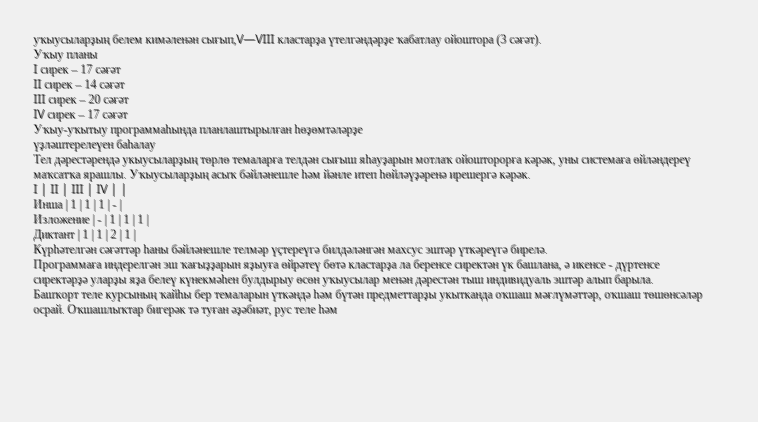уҡыусыларҙың белем кимәленән сығып,V—VIII кластарҙа үтелгәндәрҙе ҡабатлау ойоштора (3 сәғәт).
Уҡыу планы
I сирек – 17 сәғәт
II сирек – 14 сәғәт
III сирек – 20 сәғәт
IV сирек – 17 сәғәт
Уҡыу-уҡытыу программаһында планлаштырылған һөҙөмтәләрҙе
үҙләштерелеүен баһалау
Тел дәрестәрендә укыусыларҙың төрлө темаларға телдән сығыш яһауҙарын мотлаҡ ойошторорға кәрәк, уны системаға өйләндереү маҡсатҡа ярашлы. Уҡыусыларҙың асыҡ бәйләнешле һәм йәнле итеп һөйләүҙәренә ирешергә кәрәк.
I | II | III | IV | |
Инша | 1 | 1 | 1 | - |
Изложение | - | 1 | 1 | 1 |
Диктант | 1 | 1 | 2 | 1 |
Күрһәтелгән сәғәттәр һаны бәйләнешле телмәр үҫтереүгә билдәләнгән махсус эштәр үткәреүгә бирелә.
Программаға индерелгән эш ҡағыҙҙарын яҙыуға өйрәтеү бөтә кластарҙа ла беренсе сиректән үк башлана, ә икенсе - дүртенсе сиректәрҙә уларҙы яҙа белеү күнекмәһен булдырыу өсөн уҡыусылар менән дәрестән тыш индивидуаль эштәр алып барыла.
Башҡорт теле курсының ҡайһы бер темаларын үткәндә һәм бүтән предметтарҙы укытканда оҡшаш мәғлүмәттәр, оҡшаш төшөнсәләр осрай. Оҡшашлыҡтар бигерәк тә туған әҙәбиәт, рус теле һәм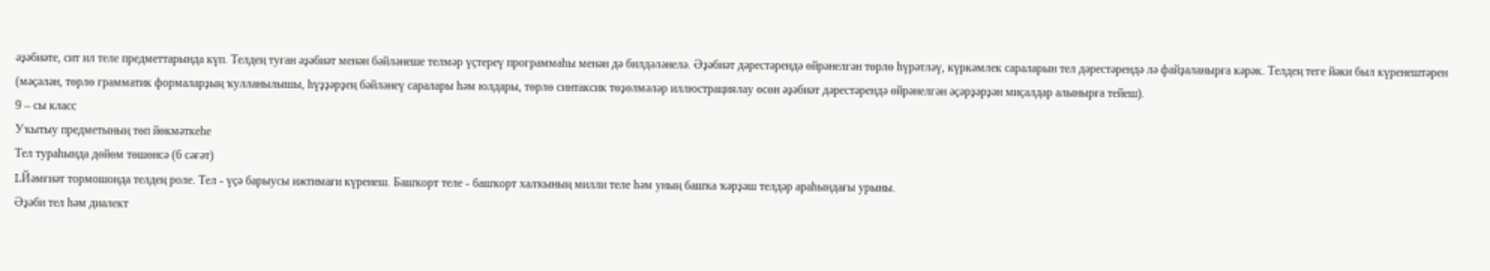әҙәбиәте, сит ил теле предметтарында күп. Телдең туған әҙәбиәт менән бәйләнеше телмәр үҫтереү программаһы менән дә билдәләнелә. Әҙәбиәт дәрестәрендә өйрәнелгән төрлө һүрәтләү, күркәмлек сараларын тел дәрестәрендә лә файҙаланырға кәрәк. Телдең теге йәки был күренештәрен (мәҫәлән, төрлө грамматик формаларҙың ҡулланылышы, һүҙҙәрҙең бәйләнеү саралары һәм юлдары, төрлө синтаксик төҙөлмәләр иллюстрациялау өсөн әҙәбиәт дәрестәрендә өйрәнелгән әҫәрҙәрҙән миҫалдар алынырға тейеш).
9 – сы класс
Уҡытыу предметының төп йөкмәткеһе
Тел тураһында дөйөм төшөнсә (6 сәғәт)
I.Йәмғиәт тормошонда телдең роле. Тел - үҫә барыусы ижтимағи күренеш. Башҡорт теле - башҡорт халҡының милли теле һәм уның башҡа ҡәрҙәш телдәр араһындағы урыны.
Әҙәби тел һәм диалект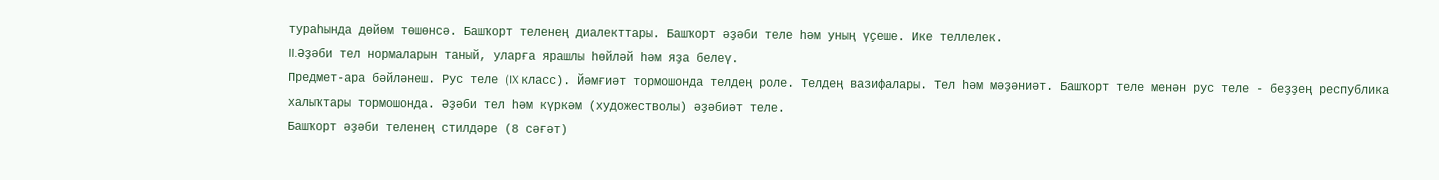тураһында дөйөм төшөнсә. Башҡорт теленең диалекттары. Башҡорт әҙәби теле һәм уның үҫеше. Ике теллелек.
II.Әҙәби тел нормаларын таный, уларға ярашлы һөйләй һәм яҙа белеү.
Предмет-ара бәйләнеш. Рус теле (IX класс). Йәмғиәт тормошонда телдең роле. Телдең вазифалары. Тел һәм мәҙәниәт. Башҡорт теле менән рус теле - беҙҙең республика халыҡтары тормошонда. Әҙәби тел һәм күркәм (художестволы) әҙәбиәт теле.
Башҡорт әҙәби теленең стилдәре (8 сәғәт)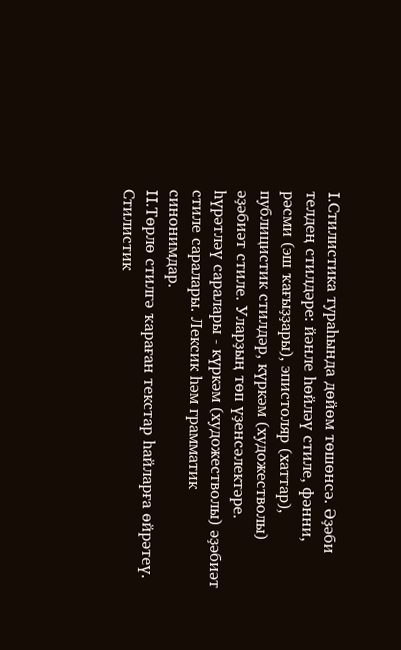I.Стилистика тураһында дөйөм төшөнсә. Әҙәби телдең стилдәре: йәнле һөйләү стиле, фәнни, рәсми (эш ҡағыҙҙары), эпистоляр (хаттар), публицистик стилдәр, күркәм (художестволы) әҙәбиәт стиле. Уларҙың төп үҙенсәлектәре.
һүрәтләү саралары - күркәм (художестволы) әҙәбиәт стиле саралары. Лексик һәм грамматик синонимдар.
II.Төрлө стилгә ҡараған текстар һайларға өйрәтеү. Стилистик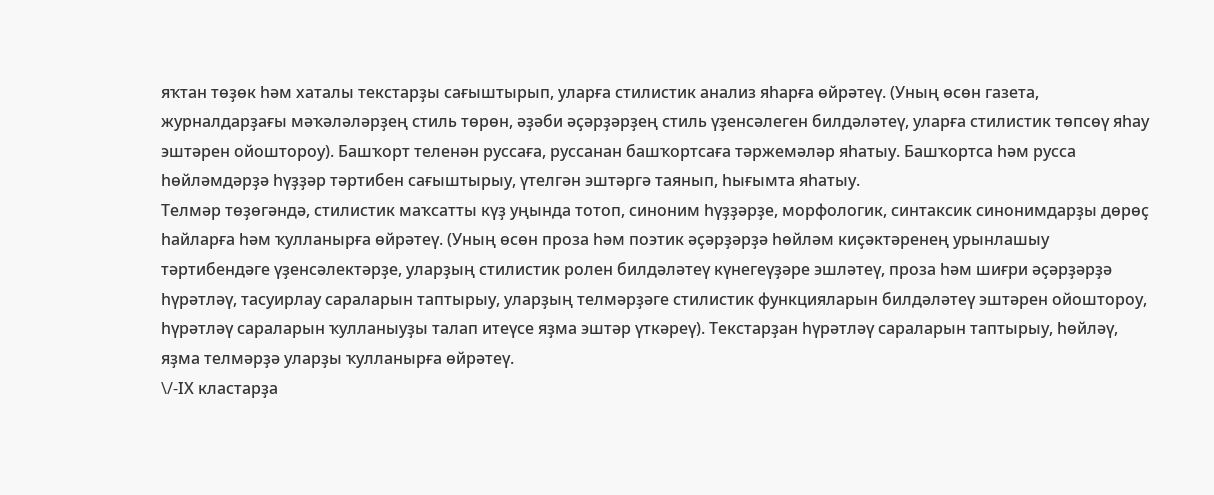яҡтан төҙөк һәм хаталы текстарҙы сағыштырып, уларға стилистик анализ яһарға өйрәтеү. (Уның өсөн газета, журналдарҙағы мәҡәләләрҙең стиль төрөн, әҙәби әҫәрҙәрҙең стиль үҙенсәлеген билдәләтеү, уларға стилистик төпсөү яһау эштәрен ойоштороу). Башҡорт теленән руссаға, руссанан башҡортсаға тәржемәләр яһатыу. Башҡортса һәм русса һөйләмдәрҙә һүҙҙәр тәртибен сағыштырыу, үтелгән эштәргә таянып, һығымта яһатыу.
Телмәр төҙөгәндә, стилистик маҡсатты күҙ уңында тотоп, синоним һүҙҙәрҙе, морфологик, синтаксик синонимдарҙы дөрөҫ һайларға һәм ҡулланырға өйрәтеү. (Уның өсөн проза һәм поэтик әҫәрҙәрҙә һөйләм киҫәктәренең урынлашыу тәртибендәге үҙенсәлектәрҙе, уларҙың стилистик ролен билдәләтеү күнегеүҙәре эшләтеү, проза һәм шиғри әҫәрҙәрҙә һүрәтләү, тасуирлау сараларын таптырыу, уларҙың телмәрҙәге стилистик функцияларын билдәләтеү эштәрен ойоштороу, һүрәтләү сараларын ҡулланыуҙы талап итеүсе яҙма эштәр үткәреү). Текстарҙан һүрәтләү сараларын таптырыу, һөйләү, яҙма телмәрҙә уларҙы ҡулланырға өйрәтеү.
\/-IХ кластарҙа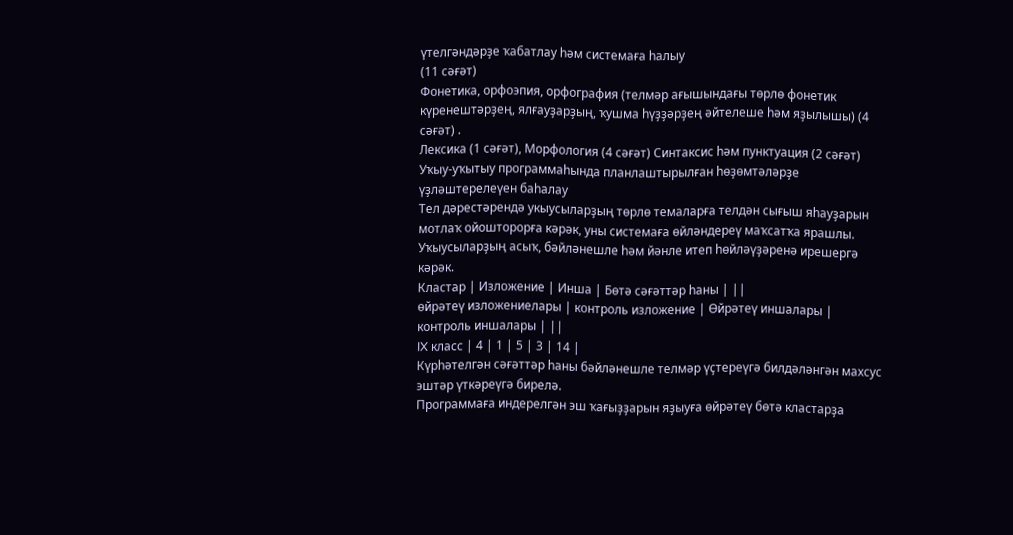үтелгәндәрҙе ҡабатлау һәм системаға һалыу
(11 сәғәт)
Фонетика, орфоэпия, орфография (телмәр ағышындағы төрлө фонетик күренештәрҙең, ялғауҙарҙың, ҡушма һүҙҙәрҙең әйтелеше һәм яҙылышы) (4 сәғәт) .
Лексика (1 сәғәт), Морфология (4 сәғәт) Синтаксис һәм пунктуация (2 сәғәт)
Уҡыу-уҡытыу программаһында планлаштырылған һөҙөмтәләрҙе
үҙләштерелеүен баһалау
Тел дәрестәрендә укыусыларҙың төрлө темаларға телдән сығыш яһауҙарын мотлаҡ ойошторорға кәрәк, уны системаға өйләндереү маҡсатҡа ярашлы. Уҡыусыларҙың асыҡ, бәйләнешле һәм йәнле итеп һөйләүҙәренә ирешергә кәрәк.
Кластар | Изложение | Инша | Бөтә сәғәттәр һаны | ||
өйрәтеү изложениелары | контроль изложение | Өйрәтеү иншалары | контроль иншалары | ||
IX класс | 4 | 1 | 5 | 3 | 14 |
Күрһәтелгән сәғәттәр һаны бәйләнешле телмәр үҫтереүгә билдәләнгән махсус эштәр үткәреүгә бирелә.
Программаға индерелгән эш ҡағыҙҙарын яҙыуға өйрәтеү бөтә кластарҙа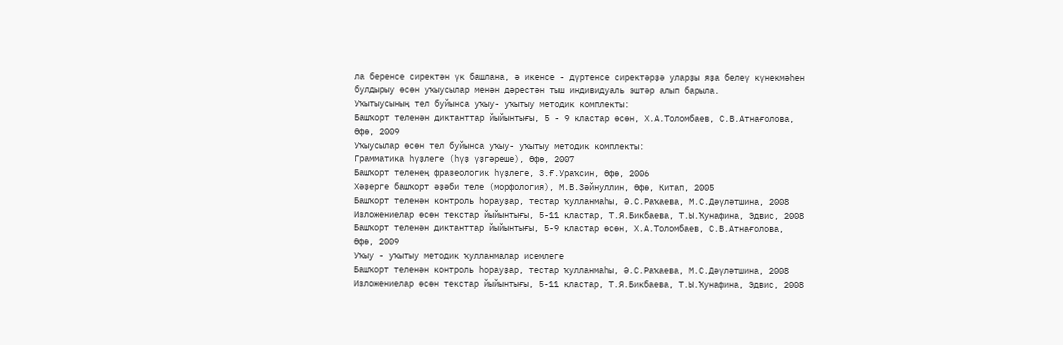ла беренсе сиректән үк башлана, ә икенсе - дүртенсе сиректәрҙә уларҙы яҙа белеү күнекмәһен булдырыу өсөн уҡыусылар менән дәрестән тыш индивидуаль эштәр алып барыла.
Уҡытыусының тел буйынса уҡыу- уҡытыу методик комплекты:
Башҡорт теленән диктанттар йыйынтығы, 5 - 9 кластар өсөн, Х.А.Толомбаев, С.В.Атнағолова, Өфө, 2009
Уҡыусылар өсөн тел буйынса уҡыу- уҡытыу методик комплекты:
Грамматика һүҙлеге (һүҙ үҙгәреше), Өфө, 2007
Башҡорт теленең фразеологик һүҙлеге, З.Ғ.Ураҡсин, Өфө, 2006
Хәҙерге башҡорт әҙәби теле (морфология), М.В.Зәйнуллин, Өфө, Китап, 2005
Башҡорт теленән контроль һорауҙар, тестар ҡулланмаһы, Ә.С.Раҡаева, М.С.Дәүләтшина, 2008
Изложениелар өсөн текстар йыйынтығы, 5-11 кластар, Т.Я.Бикбаева, Т.Ы.Ҡунафина, Эдвис, 2008
Башҡорт теленән диктанттар йыйынтығы, 5-9 кластар өсөн, Х.А.Толомбаев, С.В.Атнағолова, Өфө, 2009
Уҡыу - уҡытыу методик ҡулланмалар исемлеге
Башҡорт теленән контроль һорауҙар, тестар ҡулланмаһы, Ә.С.Раҡаева, М.С.Дәүләтшина, 2008
Изложениелар өсөн текстар йыйынтығы, 5-11 кластар, Т.Я.Бикбаева, Т.Ы.Ҡунафина, Эдвис, 2008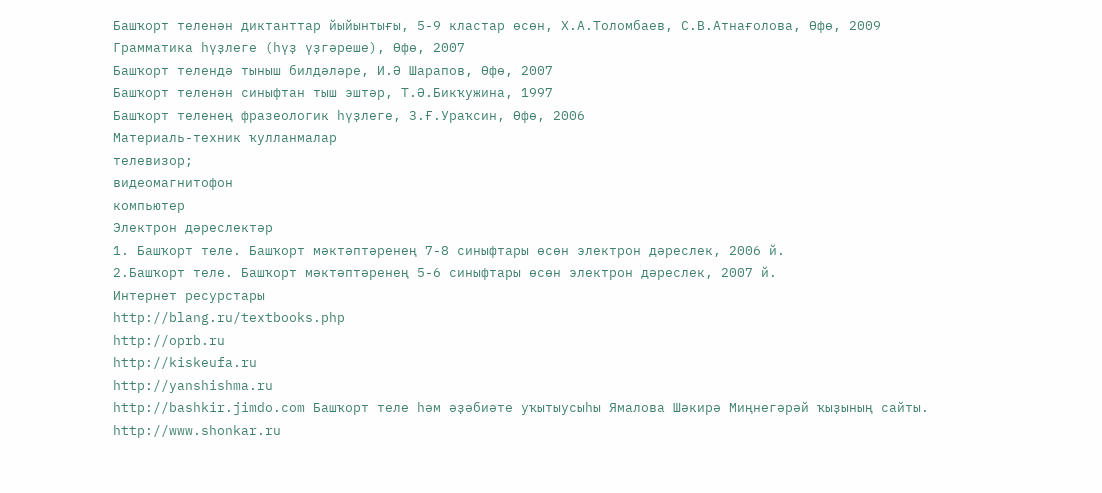Башҡорт теленән диктанттар йыйынтығы, 5-9 кластар өсөн, Х.А.Толомбаев, С.В.Атнағолова, Өфө, 2009
Грамматика һүҙлеге (һүҙ үҙгәреше), Өфө, 2007
Башҡорт телендә тыныш билдәләре, И.Ә Шарапов, Өфө, 2007
Башҡорт теленән синыфтан тыш эштәр, Т.Ә.Бикҡужина, 1997
Башҡорт теленең фразеологик һүҙлеге, З.Ғ.Ураҡсин, Өфө, 2006
Материаль-техник ҡулланмалар
телевизор;
видеомагнитофон
компьютер
Электрон дәреслектәр
1. Башҡорт теле. Башҡорт мәктәптәренең 7-8 синыфтары өсөн электрон дәреслек, 2006 й.
2.Башҡорт теле. Башҡорт мәктәптәренең 5-6 синыфтары өсөн электрон дәреслек, 2007 й.
Интернет ресурстары
http://blang.ru/textbooks.php
http://oprb.ru
http://kiskeufa.ru
http://yanshishma.ru
http://bashkir.jimdo.com Башҡорт теле һәм әҙәбиәте уҡытыусыһы Ямалова Шәкирә Миңнегәрәй ҡыҙының сайты.
http://www.shonkar.ru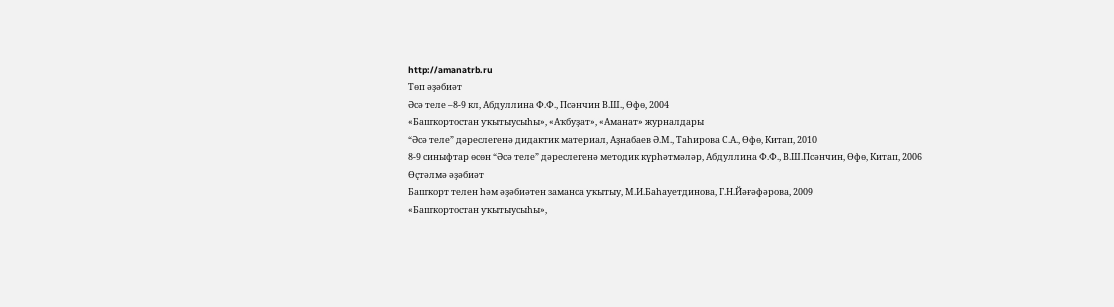http://amanatrb.ru
Төп әҙәбиәт
Әсә теле –8-9 кл, Абдуллина Ф.Ф., Псәнчин В.Ш., Өфө, 2004
«Башҡортостан уҡытыусыһы», «Аҡбуҙат», «Аманат» журналдары
“Әсә теле” дәреслегенә дидактик материал, Аҙнабаев Ә.М., Таһирова С.А., Өфө, Китап, 2010
8-9 синыфтар өсөн “Әсә теле” дәреслегенә методик күрһәтмәләр, Абдуллина Ф.Ф., В.Ш.Псәнчин, Өфө, Китап, 2006
Өҫтәлмә әҙәбиәт
Башҡорт телен һәм әҙәбиәтен заманса уҡытыу, М.И.Баһауетдинова, Г.Н.Йәғәфәрова, 2009
«Башҡортостан уҡытыусыһы»,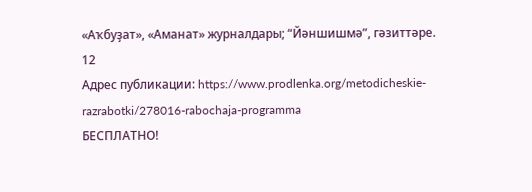«Аҡбуҙат», «Аманат» журналдары; “Йәншишмә”, гәзиттәре.
12
Адрес публикации: https://www.prodlenka.org/metodicheskie-razrabotki/278016-rabochaja-programma
БЕСПЛАТНО!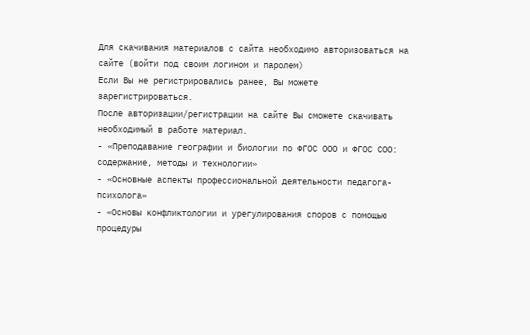Для скачивания материалов с сайта необходимо авторизоваться на сайте (войти под своим логином и паролем)
Если Вы не регистрировались ранее, Вы можете зарегистрироваться.
После авторизации/регистрации на сайте Вы сможете скачивать необходимый в работе материал.
- «Преподавание географии и биологии по ФГОС ООО и ФГОС СОО: содержание, методы и технологии»
- «Основные аспекты профессиональной деятельности педагога-психолога»
- «Основы конфликтологии и урегулирования споров с помощью процедуры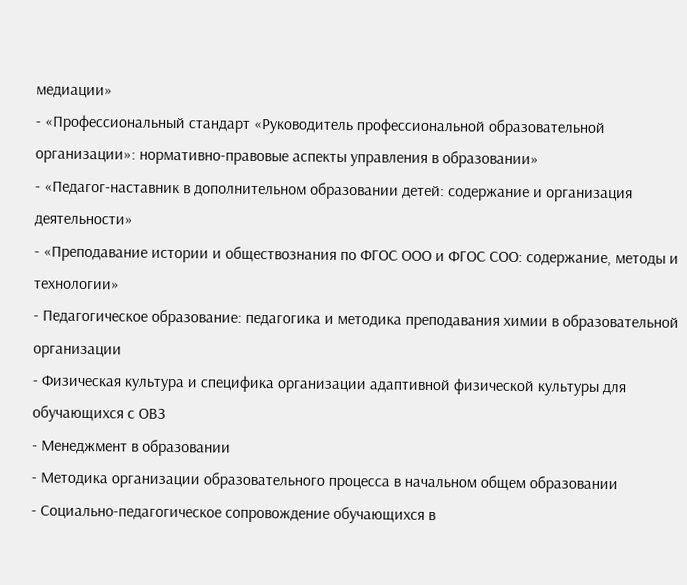медиации»
- «Профессиональный стандарт «Руководитель профессиональной образовательной организации»: нормативно-правовые аспекты управления в образовании»
- «Педагог-наставник в дополнительном образовании детей: содержание и организация деятельности»
- «Преподавание истории и обществознания по ФГОС ООО и ФГОС СОО: содержание, методы и технологии»
- Педагогическое образование: педагогика и методика преподавания химии в образовательной организации
- Физическая культура и специфика организации адаптивной физической культуры для обучающихся с ОВЗ
- Менеджмент в образовании
- Методика организации образовательного процесса в начальном общем образовании
- Социально-педагогическое сопровождение обучающихся в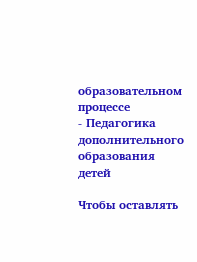образовательном процессе
- Педагогика дополнительного образования детей

Чтобы оставлять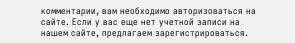комментарии, вам необходимо авторизоваться на сайте. Если у вас еще нет учетной записи на нашем сайте, предлагаем зарегистрироваться.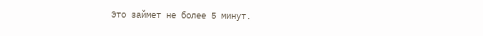Это займет не более 5 минут.